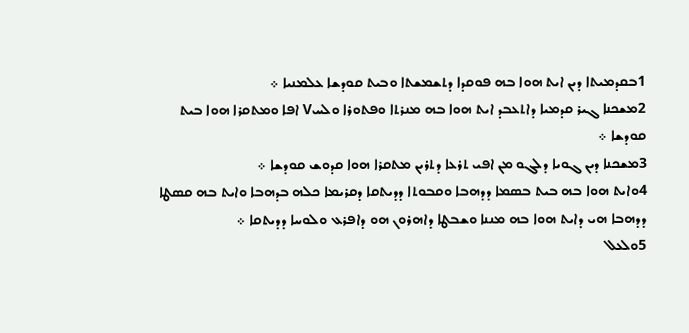1ܒܩܕܡܝܬܐ ܕܝܢ ܐܝܬ ܗܘܐ ܒܗ ܦܘܩܕܐ ܕܬܫܡܫܬܐ ܘܒܝܬ ܩܘܕܫܐ ܥܠܡܢܝܐ ܀
2ܡܫܟܢܐ ܓܝܪ ܩܕܡܝܐ ܕܐܬܥܒܕ ܐܝܬ ܗܘܐ ܒܗ ܡܢܪܬܐ ܘܦܬܘܪܐ ܘܠܚV ܐܦܐ ܘܡܬܩܪܐ ܗܘܐ ܒܝܬ ܩܘܕܫܐ ܀
3ܡܫܟܢܐ ܕܝܢ ܓܘܝܐ ܕܠܓܘ ܡܢ ܐܦܝ ܬܪܥܐ ܕܬܪܝܢ ܡܬܩܪܐ ܗܘܐ ܩܕܘܫ ܩܘܕܫܐ ܀
4ܘܐܝܬ ܗܘܐ ܒܗ ܒܝܬ ܒܤܡܐ ܕܕܗܒܐ ܘܩܒܘܬܐ ܕܕܝܬܩܐ ܕܩܪܝܡܐ ܟܠܗ ܒܕܗܒܐ ܘܐܝܬ ܒܗ ܩܤܛܐ ܕܕܗܒܐ ܗܝ ܕܐܝܬ ܗܘܐ ܒܗ ܡܢܢܐ ܘܫܒܛܐ ܕܐܗܪܘܢ ܗܘ ܕܐܦܪܥ ܘܠܘܚܐ ܕܕܝܬܩܐ ܀
5ܘܠܥܠ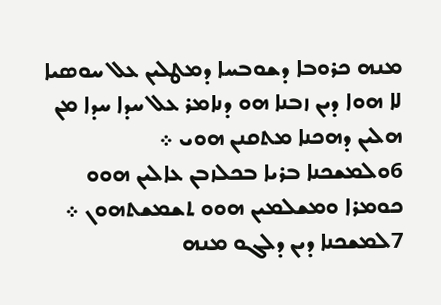ܡܢܗ ܟܪܘܒܐ ܕܫܘܒܚܐ ܕܡܛܠܝܢ ܥܠ ܚܘܤܝܐ ܠܐ ܗܘܐ ܕܝܢ ܙܒܢܐ ܗܘ ܕܢܐܡܪ ܥܠ ܚܕܐ ܚܕܐ ܡܢ ܗܠܝܢ ܕܗܟܢܐ ܡܬܩܢܢ ܗܘܝ ܀
6ܘܠܡܫܟܢܐ ܒܪܝܐ ܒܟܠܙܒܢ ܥܐܠܝܢ ܗܘܘ ܟܘܡܪܐ ܘܡܫܠܡܝܢ ܗܘܘ ܬܫܡܫܬܗܘܢ ܀
7ܠܡܫܟܢܐ ܕܝܢ ܕܠܓܘ ܡܢܗ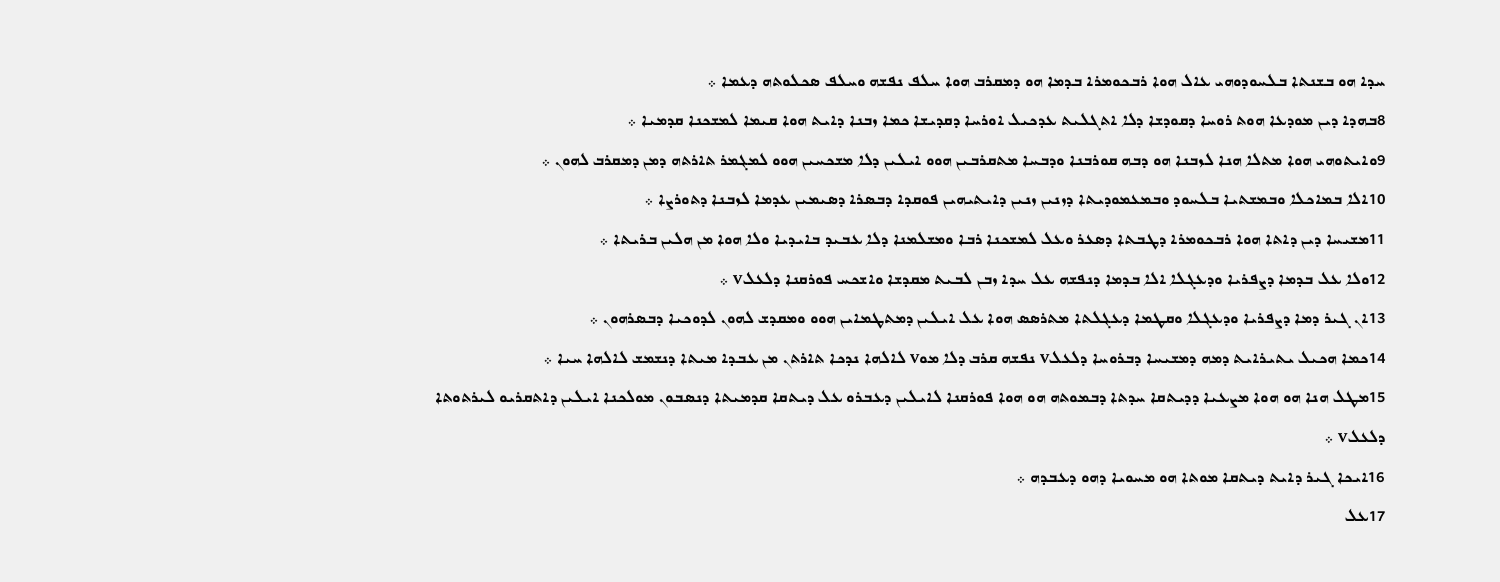ܚܕܐ ܗܘ ܒܫܢܬܐ ܒܠܚܘܕܘܗܝ ܥܐܠ ܗܘܐ ܪܒܟܘܡܪܐ ܒܕܡܐ ܗܘ ܕܡܩܪܒ ܗܘܐ ܚܠܦ ܢܦܫܗ ܘܚܠܦ ܤܟܠܘܬܗ ܕܥܡܐ ܀
8ܒܗܕܐ ܕܝܢ ܡܘܕܥܐ ܗܘܬ ܪܘܚܐ ܕܩܘܕܫܐ ܕܠܐ ܐܬܓܠܝܬ ܥܕܟܝܠ ܐܘܪܚܐ ܕܩܕܝܫܐ ܟܡܐ ܙܒܢܐ ܕܐܝܬ ܗܘܐ ܩܝܡܐ ܠܡܫܟܢܐ ܩܕܡܝܐ ܀
9ܘܐܝܬܘܗܝ ܗܘܐ ܡܬܠܐ ܗܢܐ ܠܙܒܢܐ ܗܘ ܕܒܗ ܩܘܪܒܢܐ ܘܕܒܚܐ ܡܬܩܪܒܝܢ ܗܘܘ ܐܝܠܝܢ ܕܠܐ ܡܫܟܚܝܢ ܗܘܘ ܠܡܓܡܪ ܬܐܪܬܗ ܕܡܢ ܕܡܩܪܒ ܠܗܘܢ ܀
10ܐܠܐ ܒܡܐܟܠܐ ܘܒܡܫܬܝܐ ܒܠܚܘܕ ܘܒܡܥܡܘܕܝܬܐ ܕܙܢܝܢ ܙܢܝܢ ܕܐܝܬܝܗܝܢ ܦܘܩܕܐ ܕܒܤܪܐ ܕܤܝܡܝܢ ܥܕܡܐ ܠܙܒܢܐ ܕܬܘܪܨܐ ܀
11ܡܫܝܚܐ ܕܝܢ ܕܐܬܐ ܗܘܐ ܪܒܟܘܡܪܐ ܕܛܒܬܐ ܕܤܥܪ ܘܥܠ ܠܡܫܟܢܐ ܪܒܐ ܘܡܫܠܡܢܐ ܕܠܐ ܥܒܝܕ ܒܐܝܕܝܐ ܘܠܐ ܗܘܐ ܡܢ ܗܠܝܢ ܒܪܝܬܐ ܀
12ܘܠܐ ܥܠ ܒܕܡܐ ܕܨܦܪܝܐ ܘܕܥܓܠܐ ܐܠܐ ܒܕܡܐ ܕܢܦܫܗ ܥܠ ܚܕܐ ܙܒܢ ܠܒܝܬ ܡܩܕܫܐ ܘܐܫܟܚ ܦܘܪܩܢܐ ܕܠܥܠV ܀
13ܐܢ ܓܝܪ ܕܡܐ ܕܨܦܪܝܐ ܘܕܥܓܠܐ ܘܩܛܡܐ ܕܥܓܠܬܐ ܡܬܪܤܤ ܗܘܐ ܥܠ ܐܝܠܝܢ ܕܡܬܛܡܐܝܢ ܗܘܘ ܘܡܩܕܫ ܠܗܘܢ ܠܕܘܟܝܐ ܕܒܤܪܗܘܢ ܀
14ܟܡܐ ܗܟܝܠ ܝܬܝܪܐܝܬ ܕܡܗ ܕܡܫܝܚܐ ܕܒܪܘܚܐ ܕܠܥܠV ܢܦܫܗ ܩܪܒ ܕܠܐ ܡܘV ܠܐܠܗܐ ܢܕܟܐ ܬܐܪܬܢ ܡܢ ܥܒܕܐ ܡܝܬܐ ܕܢܫܡܫ ܠܐܠܗܐ ܚܝܐ ܀
15ܡܛܠ ܗܢܐ ܗܘ ܗܘܐ ܡܨܥܝܐ ܕܕܝܬܩܐ ܚܕܬܐ ܕܒܡܘܬܗ ܗܘ ܗܘܐ ܦܘܪܩܢܐ ܠܐܝܠܝܢ ܕܥܒܪܘ ܥܠ ܕܝܬܩܐ ܩܕܡܝܬܐ ܕܢܤܒܘܢ ܡܘܠܟܢܐ ܐܝܠܝܢ ܕܐܬܩܪܝܘ ܠܝܪܬܘܬܐ ܕܠܥܠV ܀
16ܐܝܟܐ ܓܝܪ ܕܐܝܬ ܕܝܬܩܐ ܡܘܬܐ ܗܘ ܡܚܘܝܐ ܕܗܘ ܕܥܒܕܗ ܀
17ܥܠ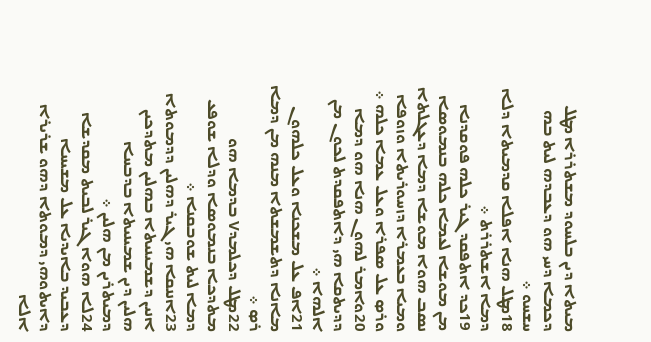ܡܝܬܐ ܕܝܢ ܒܠܚܘܕ ܡܫܬܪܪܐ ܡܛܠ ܕܟܡܐ ܕܚܝ ܗܘ ܕܥܒܕܗ ܠܝܬ ܒܗ ܚܫܚܘ ܀
18ܡܛܠ ܗܢܐ ܐܦܠܐ ܩܕܡܝܬܐ ܕܠܐ ܕܡܐ ܐܫܬܪܪܬ ܀
19ܟܕ ܐܬܦܩܕ ܓܝܪ ܟܠܗ ܦܘܩܕܢܐ ܡܢ ܡܘܫܐ ܠܥܡܐ ܟܠܗ ܒܢܡܘܤܐ ܢܤܒ ܗܘܐ ܡܘܫܐ ܕܡܐ ܕܥܓܠܬܐ ܘܡܝܐ ܒܥܡܪܐ ܕܙܚܘܪܝܬܐ ܘܙܘܦܐ ܘܪܤ ܥܠ ܤܦܪܐ ܘܥܠ ܥܡܐ ܟܠܗ ܀
20ܘܐܡܪ ܠܗܘܢ ܗܢܐ ܗܘ ܕܡܐ ܕܕܝܬܩܐ ܗܝ ܕܐܬܦܩܕܬ ܠܟܘܢ ܡܢ ܐܠܗܐ ܀
21ܐܦ ܥܠ ܡܫܟܢܐ ܘܥܠ ܟܠܗܘܢ ܡܐܢܐ ܕܬܫܡܫܬܐ ܡܢܗ ܡܢ ܕܡܐ ܪܤ ܀
22ܡܛܠ ܕܟܠܡܕV ܒܕܡܐ ܗܘ ܡܬܕܟܐ ܒܢܡܘܤܐ ܘܕܠܐ ܫܘܦܥ ܕܡܐ ܠܝܬ ܫܘܒܩܢܐ ܀
23ܐܢܢܩܐ ܗܝ ܓܝܪ ܕܗܠܝܢ ܕܕܡܘܬܐ ܐܢܝܢ ܕܫܡܝܢܝܬܐ ܒܗܠܝܢ ܡܬܕܟܝܢ ܗܠܝܢ ܕܝܢ ܫܡܝܢܝܬܐ ܒܕܒܚܐ ܕܡܝܬܪܝܢ ܡܢ ܗܠܝܢ ܀
24ܠܐ ܗܘܐ ܓܝܪ ܠܒܝܬ ܡܩܕܫܐ ܕܥܒܝܕ ܒܐܝܕܝܐ ܥܠ ܡܫܝܚܐ ܕܐܝܬܘܗܝ ܕܡܘܬܐ ܕܗܘ ܫܪܝܪܐ ܐܠܐ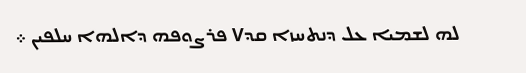ܠܗ ܠܫܡܝܐ ܥܠ ܕܢܬܚܙܐ ܩܕV ܦܪܨܘܦܗ ܕܐܠܗܐ ܚܠܦܝܢ ܀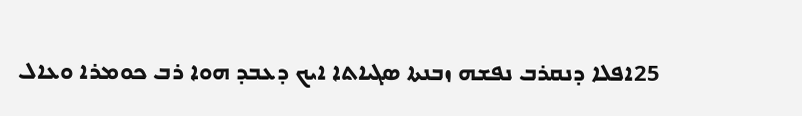25ܐܦܠܐ ܕܢܩܪܒ ܢܦܫܗ ܙܒܢܬܐ ܤܓܝܐܬܐ ܐܝܟ ܕܥܒܕ ܗܘܐ ܪܒ ܟܘܡܪܐ ܘܥܐܠ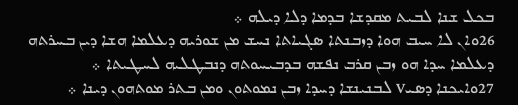ܒܟܠ ܫܢܐ ܠܒܝܬ ܡܩܕܫܐ ܒܕܡܐ ܕܠܐ ܕܝܠܗ ܀
26ܘܐܢ ܠܐ ܚܝܒ ܗܘܐ ܕܙܒܢܬܐ ܤܓܝܐܬܐ ܢܚܫ ܡܢ ܫܘܪܝܗ ܕܥܠܡܐ ܗܫܐ ܕܝܢ ܒܚܪܬܗ ܕܥܠܡܐ ܚܕܐ ܗܘ ܙܒܢ ܩܪܒ ܢܦܫܗ ܒܕܒܝܚܘܬܗ ܕܢܒܛܠܝܗ ܠܚܛܝܬܐ ܀
27ܘܐܝܟܢܐ ܕܤܝV ܠܒܢܝܢܫܐ ܕܚܕܐ ܙܒܢ ܢܡܘܬܘܢ ܘܡܢ ܒܬܪ ܡܘܬܗܘܢ ܕܝܢܐ ܀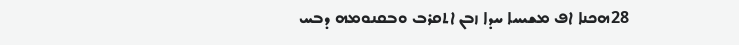28ܗܟܢܐ ܐܦ ܡܫܝܚܐ ܚܕܐ ܙܒܢ ܐܬܩܪܒ ܘܒܩܢܘܡܗ ܕܒܚ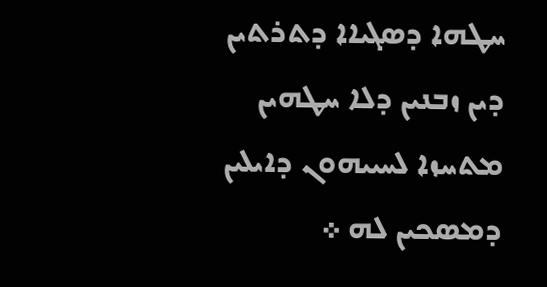ܚܛܗܐ ܕܤܓܝܐܐ ܕܬܪܬܝܢ ܕܝܢ ܙܒܢܝܢ ܕܠܐ ܚܛܗܝܢ ܡܬܚܙܐ ܠܚܝܝܗܘܢ ܕܐܝܠܝܢ ܕܡܤܟܝܢ ܠܗ ܀